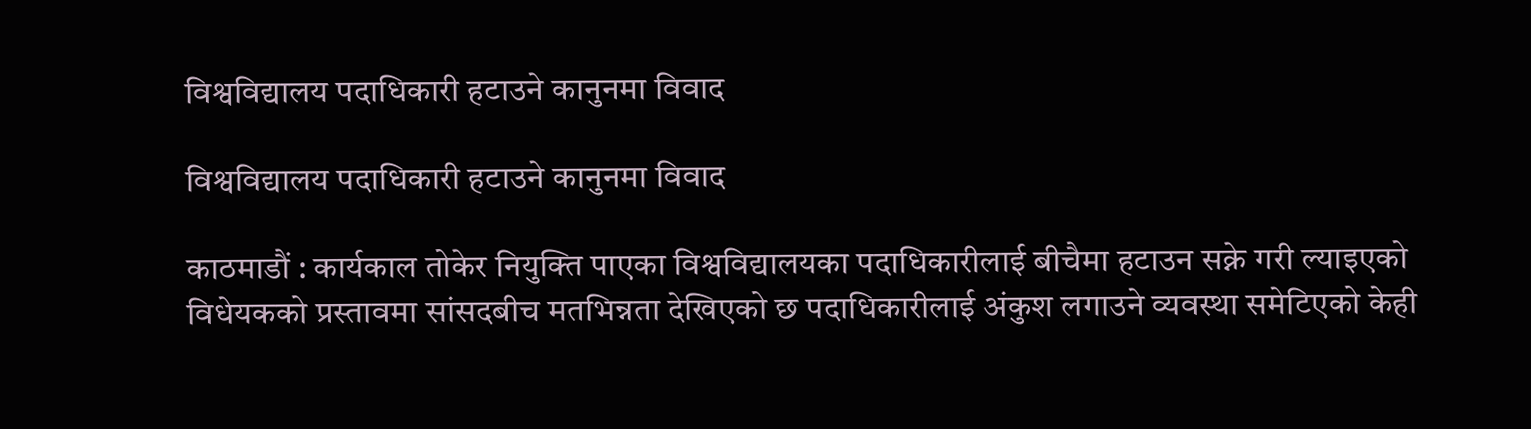विश्वविद्यालय पदाधिकारी हटाउने कानुनमा विवाद

विश्वविद्यालय पदाधिकारी हटाउने कानुनमा विवाद

काठमाडौं : कार्यकाल तोकेर नियुक्ति पाएका विश्वविद्यालयका पदाधिकारीलाई बीचैमा हटाउन सक्ने गरी ल्याइएको विधेयकको प्रस्तावमा सांसदबीच मतभिन्नता देखिएको छ पदाधिकारीलाई अंकुश लगाउने व्यवस्था समेटिएको केही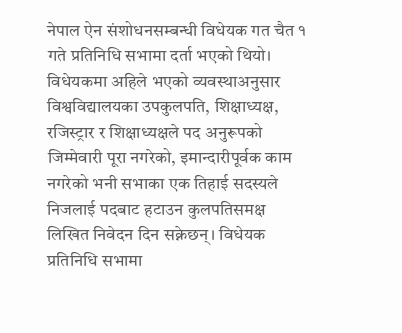नेपाल ऐन संशोधनसम्बन्धी विधेयक गत चैत १ गते प्रतिनिधि सभामा दर्ता भएको थियो। विधेयकमा अहिले भएको व्यवस्थाअनुसार विश्वविद्यालयका उपकुलपति, शिक्षाध्यक्ष, रजिस्ट्रार र शिक्षाध्यक्षले पद अनुरूपको जिम्मेवारी पूरा नगरेको, इमान्दारीपूर्वक काम नगरेको भनी सभाका एक तिहाई सदस्यले निजलाई पदबाट हटाउन कुलपतिसमक्ष लिखित निवेदन दिन सक्नेछन्। विधेयक प्रतिनिधि सभामा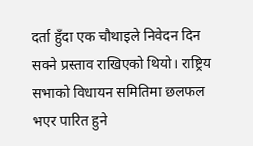दर्ता हुँदा एक चौथाइले निवेदन दिन सक्ने प्रस्ताव राखिएको थियो। राष्ट्रिय सभाको विधायन समितिमा छलफल भएर पारित हुने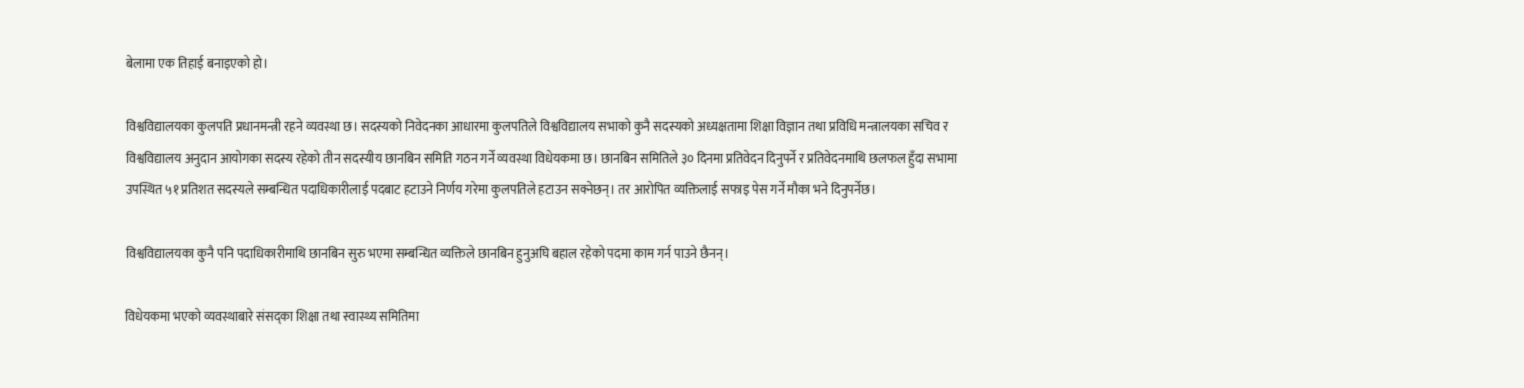बेलामा एक तिहाई बनाइएको हो।

विश्वविद्यालयका कुलपति प्रधानमन्त्री रहने व्यवस्था छ। सदस्यको निवेदनका आधारमा कुलपतिले विश्वविद्यालय सभाको कुनै सदस्यको अध्यक्षतामा शिक्षा विज्ञान तथा प्रविधि मन्त्रालयका सचिव र विश्वविद्यालय अनुदान आयोगका सदस्य रहेको तीन सदस्यीय छानबिन समिति गठन गर्ने व्यवस्था विधेयकमा छ। छानबिन समितिले ३० दिनमा प्रतिवेदन दिनुपर्ने र प्रतिवेदनमाथि छलफल हुँदा सभामा उपस्थित ५१ प्रतिशत सदस्यले सम्बन्धित पदाधिकारीलाई पदबाट हटाउने निर्णय गरेमा कुलपतिले हटाउन सक्नेछन्। तर आरोपित व्यक्तिलाई सफाइ पेस गर्ने मौका भने दिनुपर्नेछ।

विश्वविद्यालयका कुनै पनि पदाधिकारीमाथि छानबिन सुरु भएमा सम्बन्धित व्यक्तिले छानबिन हुनुअघि बहाल रहेको पदमा काम गर्न पाउने छैनन्।

विधेयकमा भएको व्यवस्थाबारे संसद्का शिक्षा तथा स्वास्थ्य समितिमा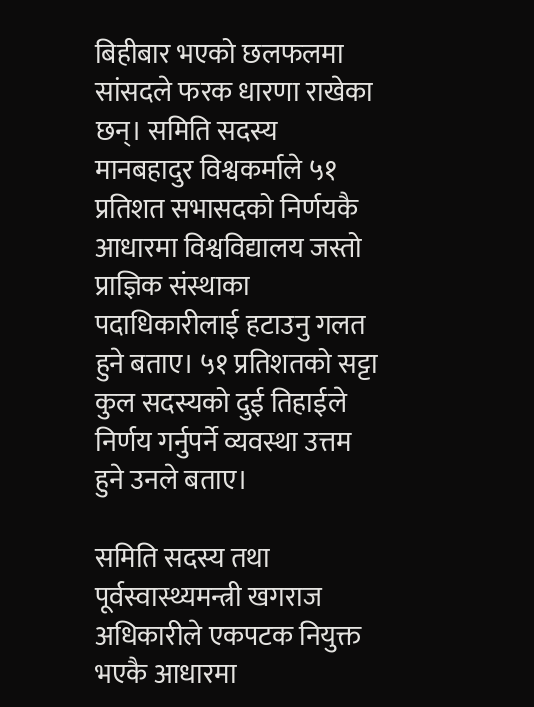बिहीबार भएको छलफलमा सांसदले फरक धारणा राखेका छन्। समिति सदस्य मानबहादुर विश्वकर्माले ५१ प्रतिशत सभासदको निर्णयकै आधारमा विश्वविद्यालय जस्तो प्राज्ञिक संस्थाका पदाधिकारीलाई हटाउनु गलत हुने बताए। ५१ प्रतिशतको सट्टा कुल सदस्यको दुई तिहाईले निर्णय गर्नुपर्ने व्यवस्था उत्तम हुने उनले बताए।

समिति सदस्य तथा पूर्वस्वास्थ्यमन्त्री खगराज अधिकारीले एकपटक नियुक्त भएकै आधारमा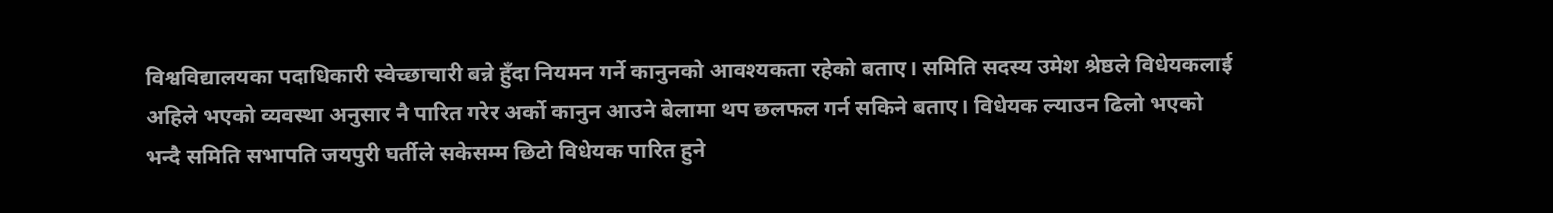विश्वविद्यालयका पदाधिकारी स्वेच्छाचारी बन्ने हुँदा नियमन गर्ने कानुनको आवश्यकता रहेको बताए। समिति सदस्य उमेश श्रेष्ठले विधेयकलाई अहिले भएको व्यवस्था अनुसार नै पारित गरेर अर्को कानुन आउने बेलामा थप छलफल गर्न सकिने बताए। विधेयक ल्याउन ढिलो भएको भन्दै समिति सभापति जयपुरी घर्तीले सकेसम्म छिटो विधेयक पारित हुने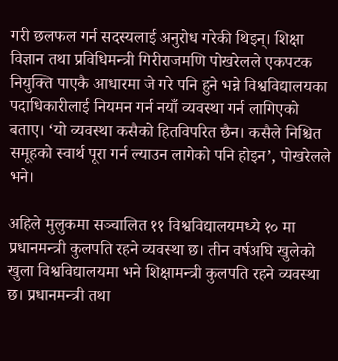गरी छलफल गर्न सदस्यलाई अनुरोध गरेकी थिइन्। शिक्षा विज्ञान तथा प्रविधिमन्त्री गिरीराजमणि पोखरेलले एकपटक नियुक्ति पाएकै आधारमा जे गरे पनि हुने भन्ने विश्वविद्यालयका पदाधिकारीलाई नियमन गर्न नयाँ व्यवस्था गर्न लागिएको बताए। ‘यो व्यवस्था कसैको हितविपरित छैन। कसैले निश्चित समूहको स्वार्थ पूरा गर्न ल्याउन लागेको पनि होइन’, पोखरेलले भने।

अहिले मुलुकमा सञ्चालित ११ विश्वविद्यालयमध्ये १० मा प्रधानमन्त्री कुलपति रहने व्यवस्था छ। तीन वर्षअघि खुलेको खुला विश्वविद्यालयमा भने शिक्षामन्त्री कुलपति रहने व्यवस्था छ। प्रधानमन्त्री तथा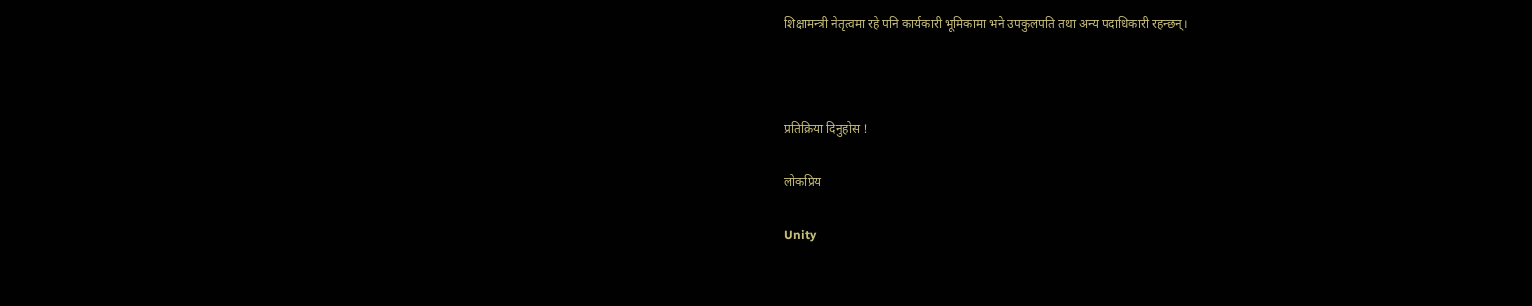शिक्षामन्त्री नेतृत्वमा रहे पनि कार्यकारी भूमिकामा भने उपकुलपति तथा अन्य पदाधिकारी रहन्छन्।



प्रतिक्रिया दिनुहोस !

लोकप्रिय

Unity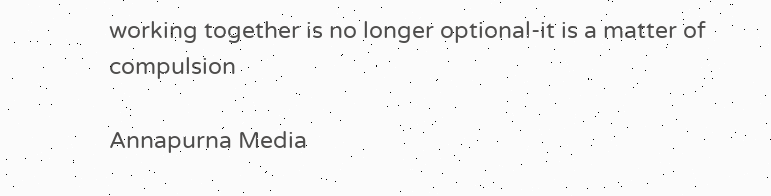working together is no longer optional-it is a matter of compulsion

Annapurna Media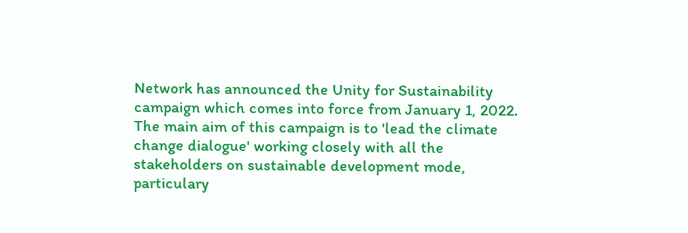Network has announced the Unity for Sustainability campaign which comes into force from January 1, 2022. The main aim of this campaign is to 'lead the climate change dialogue' working closely with all the stakeholders on sustainable development mode, particulary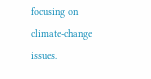focusing on climate-change issues.